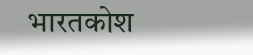भारतकोश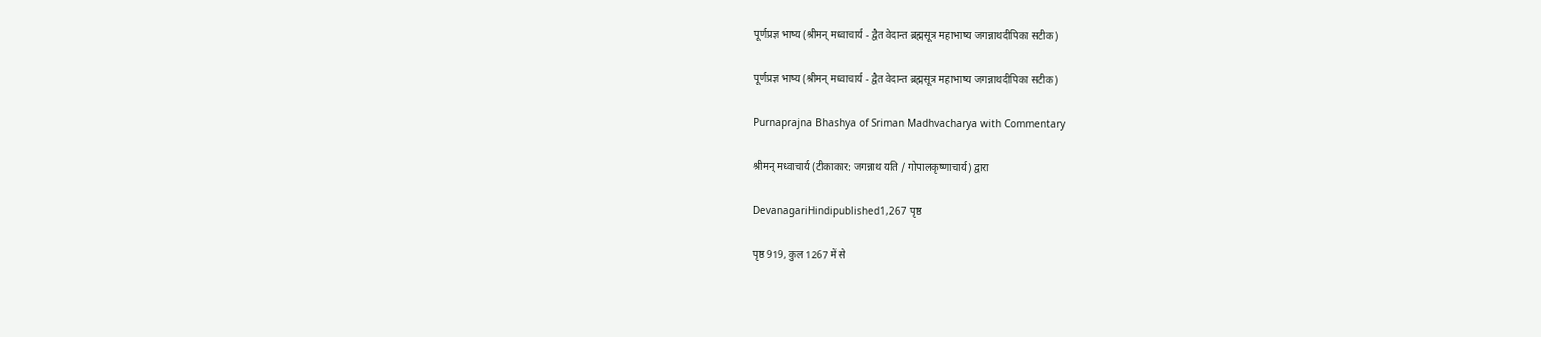पूर्णप्रज्ञ भाष्य (श्रीमन् मध्वाचार्य - द्वैत वेदान्त ब्रह्मसूत्र महाभाष्य जगन्नाथदीपिका सटीक)

पूर्णप्रज्ञ भाष्य (श्रीमन् मध्वाचार्य - द्वैत वेदान्त ब्रह्मसूत्र महाभाष्य जगन्नाथदीपिका सटीक)

Purnaprajna Bhashya of Sriman Madhvacharya with Commentary

श्रीमन् मध्वाचार्य (टीकाकार: जगन्नाथ यति / गोपालकृष्णाचार्य) द्वारा

DevanagariHindipublished1,267 पृष्ठ

पृष्ठ 919, कुल 1267 में से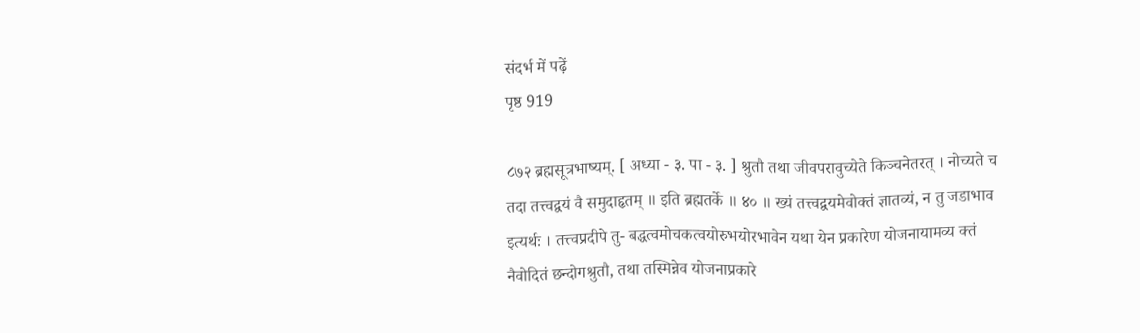संदर्भ में पढ़ें
पृष्ठ 919

८७२ ब्रह्मसूत्रभाष्यम्. [ अध्या - ३. पा - ३. ] श्रुतौ तथा जीवपरावुच्येते किञ्चनेतरत् । नोच्यते च तदा तत्त्वद्वयं वै समुदाहृतम् ॥ इति ब्रह्मतर्के ॥ ४० ॥ ख्यं तत्त्वद्वयमेवोक्तं ज्ञातव्यं, न तु जडाभाव इत्यर्थः । तत्त्वप्रदीपे तु- बद्धत्वमोचकत्वयोरुभयोरभावेन यथा येन प्रकारेण योजनायामव्य क्तं नैवोदितं छन्दोगश्रुतौ, तथा तस्मिन्नेव योजनाप्रकारे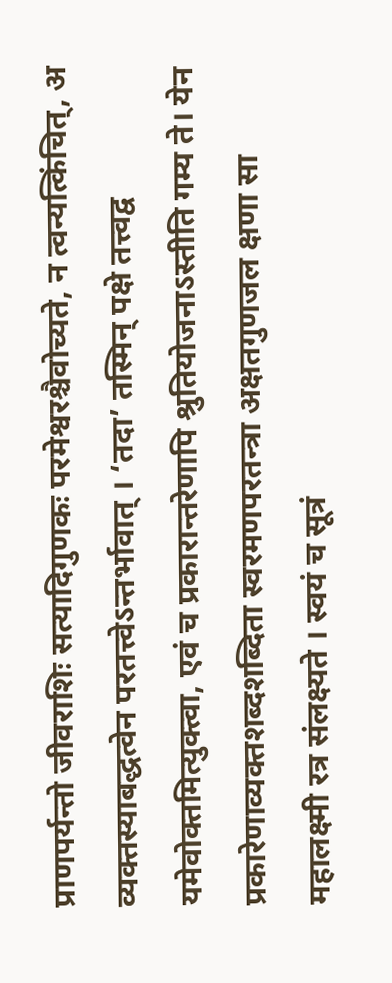प्राणपर्यन्तो जीवराशिः सत्यादिगुणकः परमेश्वरश्चैवोच्यते, न त्वन्यत्किंचित्, अ व्यक्तस्याबद्धत्वेन परतत्त्वेऽन्तर्भावात् । ‘तदा’ तस्मिन् पक्षे तत्त्वद्व यमेवोक्तमित्युक्त्वा, एवं च प्रकारान्तरेणापि श्रुतियोजनाऽस्तीति गम्य ते। येन प्रकारेणाव्यक्तशब्दशब्दिता स्वरमणपरतन्त्रा अक्षतगुणजल क्षणा सा महालक्ष्मी रत्र संलक्ष्यते । स्वयं च सूत्रं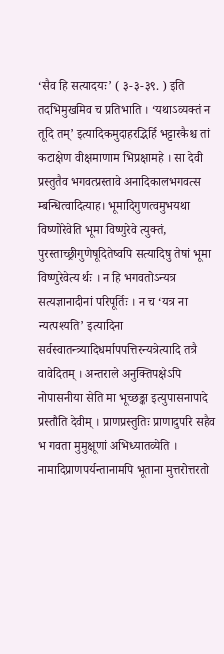‘सैव हि सत्यादयः’ ( ३-३-३९. ) इति तदभिमुखमिव च प्रतिभाति । ‘यथाऽव्यक्तं न तूदि तम्’ इत्यादिकमुदाहरद्भिर्हि भट्टारकैश्च तां कटाक्षेण वीक्षमाणाम भिप्रक्षामहे । सा देवी प्रस्तुतैव भगवत्प्रस्तावे अनादिकालभगवत्स म्बन्धित्वादित्याह। भूमादिगुणत्वमुभयथा विष्णोरेवेति भूमा विष्णुरेवे त्युक्तं, पुरस्ताच्छ्रीगुणेषूदितेष्वपि सत्यादिषु तेषां भूमा विष्णुरेवेत्य र्थः । न हि भगवतोऽन्यत्र सत्यज्ञानादीनां परिपूर्तिः । न च ‘यत्र ना न्यत्पश्यति’ इत्यादिना सर्वस्वातन्त्र्यादिधर्मापपत्तिरन्यत्रेत्यादि तत्रै वावेदितम् । अन्तराले अनुक्तिपक्षेऽपि नोपासनीया सेति मा भूच्छङ्का इत्युपासनापादे प्रस्तौति देवीम् । प्राणप्रस्तुतिः प्राणादुपरि सहैव भ गवता मुमुक्षूणां अभिध्यातव्येति । नामादिप्राणपर्यन्तानामपि भूताना मुत्तरोत्तरतो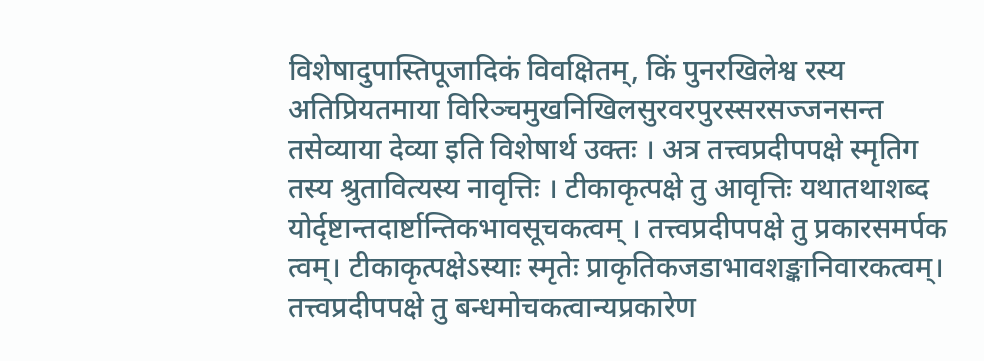विशेषादुपास्तिपूजादिकं विवक्षितम्, किं पुनरखिलेश्व रस्य अतिप्रियतमाया विरिञ्चमुखनिखिलसुरवरपुरस्सरसज्जनसन्त तसेव्याया देव्या इति विशेषार्थ उक्तः । अत्र तत्त्वप्रदीपपक्षे स्मृतिग तस्य श्रुतावित्यस्य नावृत्तिः । टीकाकृत्पक्षे तु आवृत्तिः यथातथाशब्द योर्दृष्टान्तदार्ष्टान्तिकभावसूचकत्वम् । तत्त्वप्रदीपपक्षे तु प्रकारसमर्पक त्वम्। टीकाकृत्पक्षेऽस्याः स्मृतेः प्राकृतिकजडाभावशङ्कानिवारकत्वम्। तत्त्वप्रदीपपक्षे तु बन्धमोचकत्वान्यप्रकारेण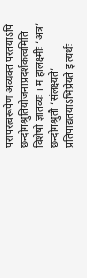परापरत्वरूपेण अव्यक्त परतयाऽपि छन्दोगश्रुतियोजनाप्रदर्शकत्वमिति विशेषो ज्ञातव्यः । म हालक्ष्मीः ‘अत्र’ छन्दोगश्रुतौ ‘संलक्ष्यते’ प्रतिपाद्यतयाऽभिप्रेयते इ त्यर्थः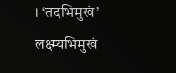। ‘तदभिमुखं’ लक्ष्म्यभिमुखं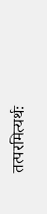तत्परमित्यर्थः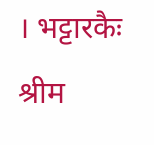। भट्टारकैः श्रीम